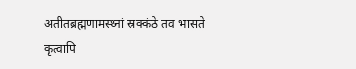अतीतब्रह्मणामस्थ्नां स्रक्कंठे तव भासते
कृत्वापि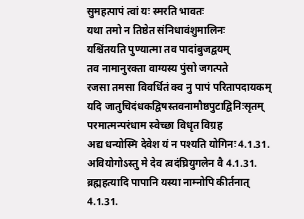सुमहत्पापं त्वां यः स्मरति भावतः
यथा तमो न तिष्ठेत संनिधावंशुमालिनः
यश्चिंतयति पुण्यात्मा तव पादांबुजद्वयम्
तव नामानुरक्ता वाग्यस्य पुंसो जगत्पते
रजसा तमसा विवर्धितं क्व नु पापं परितापदायकम्
यदि जातुचिदंधकद्विषस्तवनामौष्ठपुटाद्विनिःसृतम्
परमात्मन्परंधाम स्वेच्छा विधृत विग्रह
अद्य धन्योस्मि देवेश यं न पश्यति योगिनः 4.1.31.
अवियोगोऽस्तु मे देव त्वदंघ्रियुगलेन वै 4.1.31.
ब्रह्महत्यादि पापानि यस्या नाम्नोपि कीर्तनात् 4.1.31.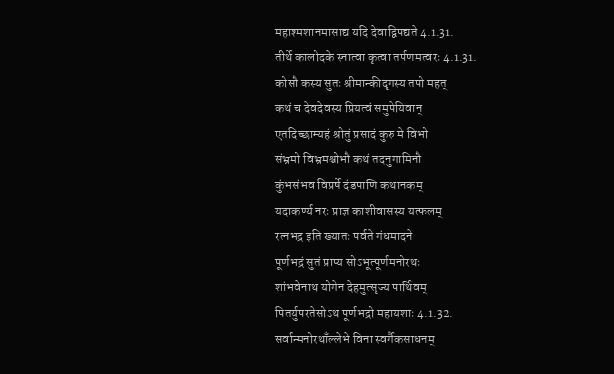महाश्मशानमासाद्य यदि देवाद्विपद्यते 4.1.31.
तीर्थे कालोदके स्नात्वा कृत्वा तर्पणमत्वरः 4.1.31.
कोसौ कस्य सुतः श्रीमान्कीदृगस्य तपो महत्
कथं च देवदेवस्य प्रियत्वं समुपेयिवान्
एतदिच्छाम्यहं श्रोतुं प्रसादं कुरु मे विभो
संभ्रमो विभ्रमश्चोभौ कथं तदनुगामिनौ
कुंभसंभव विप्रर्षे दंडपाणि कथानकम्
यदाकर्ण्य नरः प्राज्ञ काशीवासस्य यत्फलम्
रत्नभद्र इति ख्यातः पर्वते गंधमादने
पूर्णभद्रं सुतं प्राप्य सोऽभूत्पूर्णमनोरथः
शांभवेनाथ योगेन देहमुत्सृज्य पार्थिवम्
पितर्युपरतेसोऽथ पूर्णभद्रो महायशाः 4.1.32.
सर्वान्मनोरथाँल्लेभे विना स्वर्गैकसाधनम्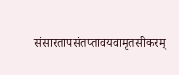संसारतापसंतप्तावयवामृतसीकरम्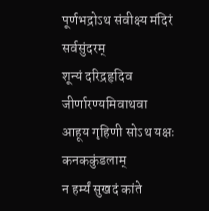पूर्णभद्रोऽथ संवीक्ष्य मंदिरं सर्वसुंदरम्
शून्यं दरिद्रहृदिव जीर्णारण्यमिवाथवा
आहूय गृहिणी सोऽथ यक्षः कनककुंडलाम्
न हर्म्यं सुखदं कांते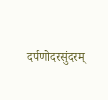दर्पणोदरसुंदरम्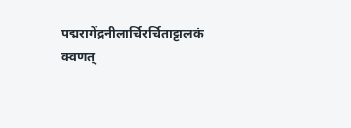पद्मरागेंद्रनीलार्चिरर्चिताट्टालकं क्वणत्